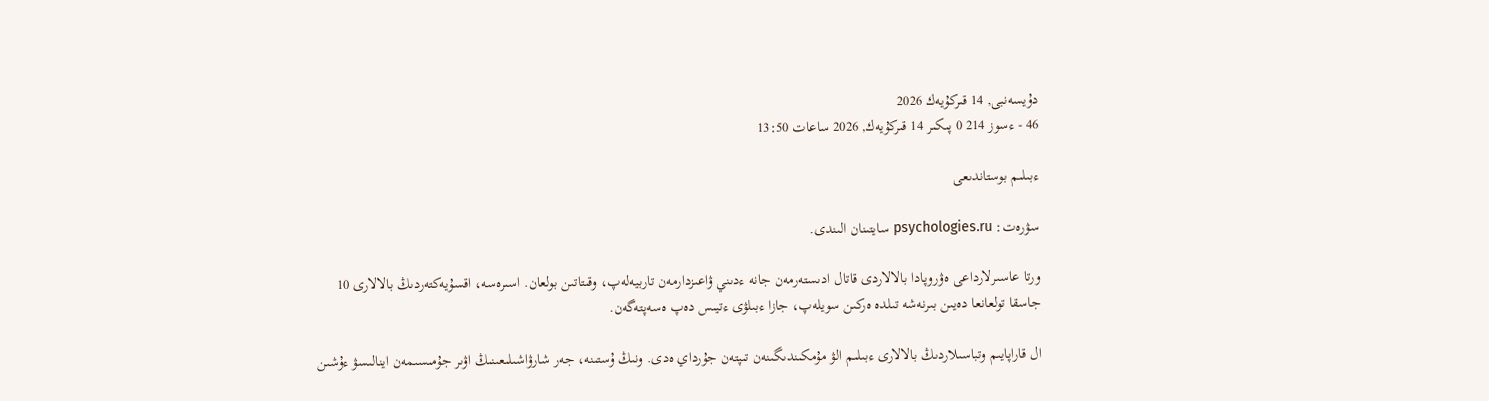دۇيسەنبى, 14 قىركۇيەك 2026
46 - ءسوز 214 0 پىكىر 14 قىركۇيەك, 2026 ساعات 13:50

ءبىلىم بوستاندىعى

سۋرەت: psychologies.ru سايتىنان الىندى.

ورتا عاسىرلارداعى ەۋروپادا بالالاردى قاتال ادىستەرمەن جانە ءدىني ۋاعىزدارمەن تاربيەلەپ، وقىتاتىن بولعان. اسىرەسە، اقسۇيەكتەردىڭ بالالارى 10 جاسقا تولعانعا دەيىن بىرنەشە تىلدە ەركىن سويلەپ، جازا ءبىلۋى ءتيىس دەپ ەسەپتەگەن.

ال قاراپايىم وتباسىلاردىڭ بالالارى ءبىلىم الۋ مۇمكىندىگىنەن تىپتەن جۇرداي ەدى. ونىڭ ۇستىنە، جەر شارۋاشىلىعىنىڭ اۋىر جۇمىسىمەن اينالىسۋ ءۇشىن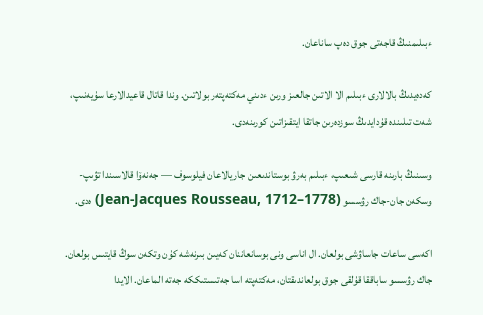ءبىلىمنىڭ قاجەتى جوق دەپ ساناعان.

كەدەيدىڭ بالالارى ءبىلىم الا الاتىن جالعىز ورىن ءدىني مەكتەپتەر بولاتىن. وندا قاتال قاعيدالارعا سۇيەنىپ، شەت تىلىندە قۇدايدىڭ سوزدەرىن جاتقا ايتقىزاتىن كورىنەدى.

وسىنىڭ بارىنە قارسى شىعىپ، ءبىلىم بەرۋ بوستاندىعىن جاريالاعان فيلوسوف — جەنەۆا قالاسىندا تۋىپ-وسكەن جان-جاك رۋسسو (Jean-Jacques Rousseau, 1712–1778) ەدى.

اكەسى ساعات جاساۋشى بولعان. ال اناسى ونى بوسانعاننان كەيىن بىرنەشە كۇن وتكەن سوڭ قايتىس بولعان. جاك رۋسسو ساباققا قۇلقى جوق بولعاندىقتان، مەكتەپتە اسا جەتىستىككە جەتە الماعان. الايدا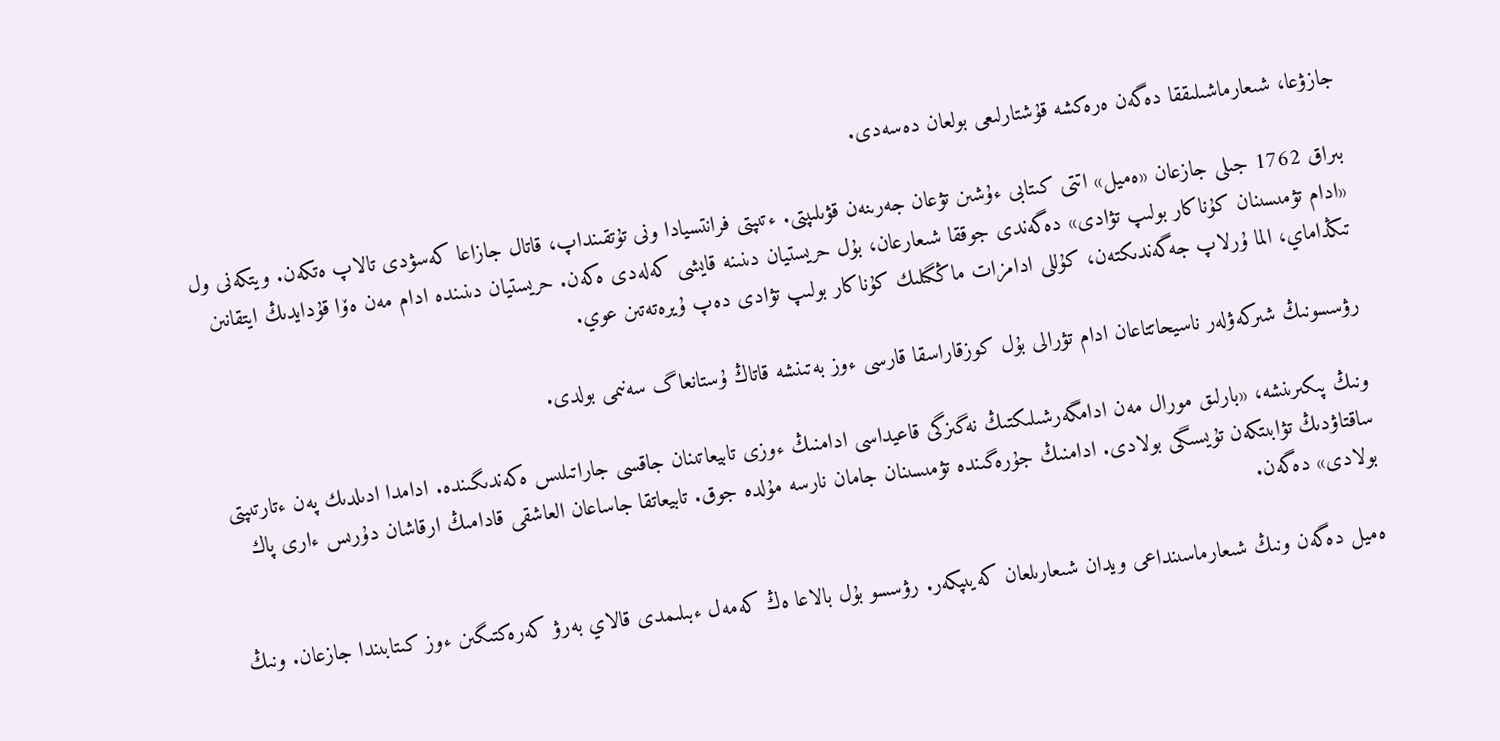جازۋعا، شىعارماشىلىققا دەگەن ەرەكشە قۇشتارلىعى بولعان دەسەدى.

بىراق 1762 جىلى جازعان «ەميل» اتتى كىتابى ءۇشىن تۋعان جەرىنەن قۋىلىپتى. ءتىپتى فرانتسيادا ونى تۇتقىنداپ، قاتال جازاعا كەسۋدى تالاپ ەتكەن. ويتكەنى ول «ادام تۋمىسىنان كۇناكار بولىپ تۋادى» دەگەندى جوققا شىعارعان، بۇل حريستيان دىنىنە قايشى كەلەدى ەكەن. حريستيان دىنىندە ادام مەن ەۆا قۇدايدىڭ ايتقانىن تىڭداماي، الما ۇرلاپ جەگەندىكتەن، كۇللى ادامزات ماڭگىلىك كۇناكار بولىپ تۋادى دەپ ۇيرەتەتىن عوي.

رۋسسونىڭ شىركەۋلەر ناسيحاتتاعان ادام تۋرالى بۇل كوزقاراسقا قارسى ءوز بەتىنشە قاتاڭ ۇستانعاگ سەنىمى بولدى.

ونىڭ پىكىرىنشە، «بارلىق مورال مەن ادامگەرشىلىكتىڭ نەگىزگى قاعيداسى ادامنىڭ ءوزى تابيعاتىنان جاقسى جاراتىلىس ەكەندىگىندە. ادامدا ادىلدىك پەن ءتارتىپتى ساقتاۋدىڭ تۋابىتكەن تۇيسىگى بولادى. ادامنىڭ جۇرەگىندە تۋمىسىنان جامان نارسە مۇلدە جوق. تابيعاتقا جاساعان العاشقى قادامىڭ ارقاشان دۇرىس ءارى پاك بولادى» دەگەن.

ەميل دەگەن ونىڭ شىعارماسىنداعى ويدان شىعارىلعان كەيىپكەر. رۋسسو بۇل بالاعا ەڭ كەمەل ءبىلىمدى قالاي بەرۋ كەرەكتىگىن ءوز كىتابىندا جازعان. ونىڭ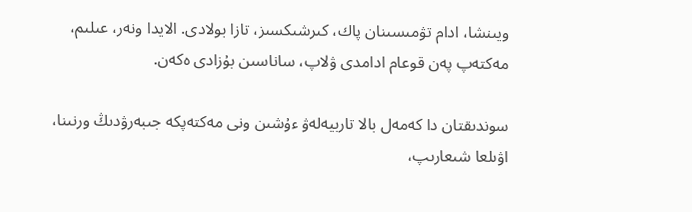ويىنشا، ادام تۋمىسىنان پاك، كىرشىكسىز، تازا بولادى. الايدا ونەر، عىلىم، مەكتەپ پەن قوعام ادامدى ۋلاپ، ساناسىن بۇزادى ەكەن.

سوندىقتان دا كەمەل بالا تاربيەلەۋ ءۇشىن ونى مەكتەپكە جىبەرۋدىڭ ورنىنا، اۋىلعا شىعارىپ،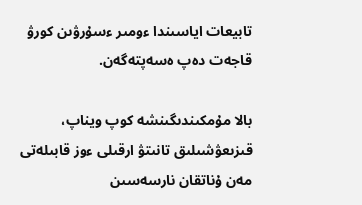تابيعات اياسىندا ءومىر ءسۇرۋىن كورۋ قاجەت دەپ ەسەپتەگەن.

بالا مۇمكىندىگىنشە كوپ ويناپ، قىزىعۋشىلىق تانىتۋ ارقىلى ءوز قابىلەتى مەن ۇناتقان نارسەسىن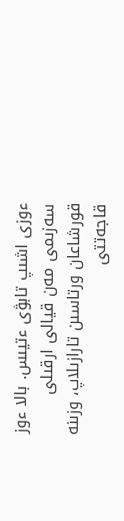ءوزى اشىپ تابۋى ءتيىس. بالا ءوز سەزىمى مەن قيالى ارقىلى قورشاعان ورتاسىن تارازىلاپ، وزىنە قاجەتتى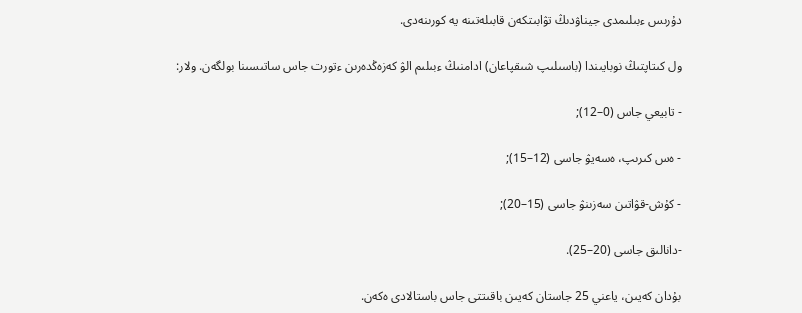دۇرىس ءبىلىمدى جيناۋدىڭ تۋابىتكەن قابىلەتىنە يە كورىنەدى.

ول كىتاپتىڭ نوبايىندا (باسىلىپ شىقپاعان) ادامنىڭ ءبىلىم الۋ كەزەڭدەرىن ءتورت جاس ساتىسىنا بولگەن. ولار:

- تابيعي جاس (0–12);

- ەس كىرىپ، ەسەيۋ جاسى (12–15);

- كۇش-قۋاتىن سەزىنۋ جاسى (15–20);

-دانالىق جاسى (20–25).

بۇدان كەيىن، ياعني 25 جاستان كەيىن باقىتتى جاس باستالادى ەكەن.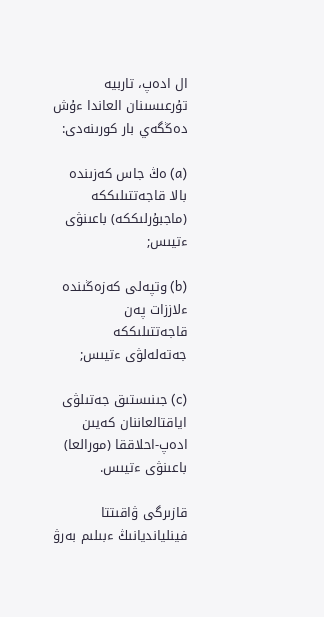ال ادەپ، تاربيە تۇرعىسىنان العاندا ءۇش دەڭگەي بار كورىنەدى:

(a) ەڭ جاس كەزىندە بالا قاجەتتىلىككە (ماجبۇرلىككە) باعىنۋى ءتيىس;

(b) وتپەلى كەزەڭىندە ءلاززات پەن قاجەتتىلىككە جەتەلەلۋى ءتيىس;

(c) جىنىستىق جەتىلۋى اياقتالعاننان كەيىن ادەپ-احلاققا (مورالعا) باعىنۋى ءتيىس.

قازىرگى ۋاقىتتا فينليانديانىڭ ءبىلىم بەرۋ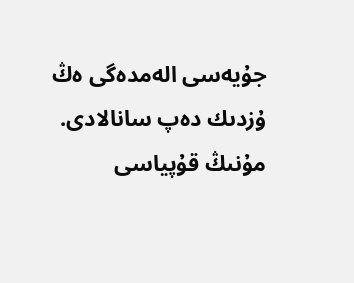جۇيەسى الەمدەگى ەڭ ۇزدىك دەپ سانالادى. مۇنىڭ قۇپياسى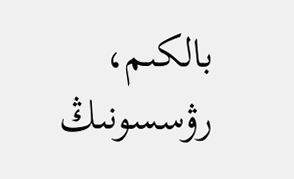بالكىم، رۋسسونىڭ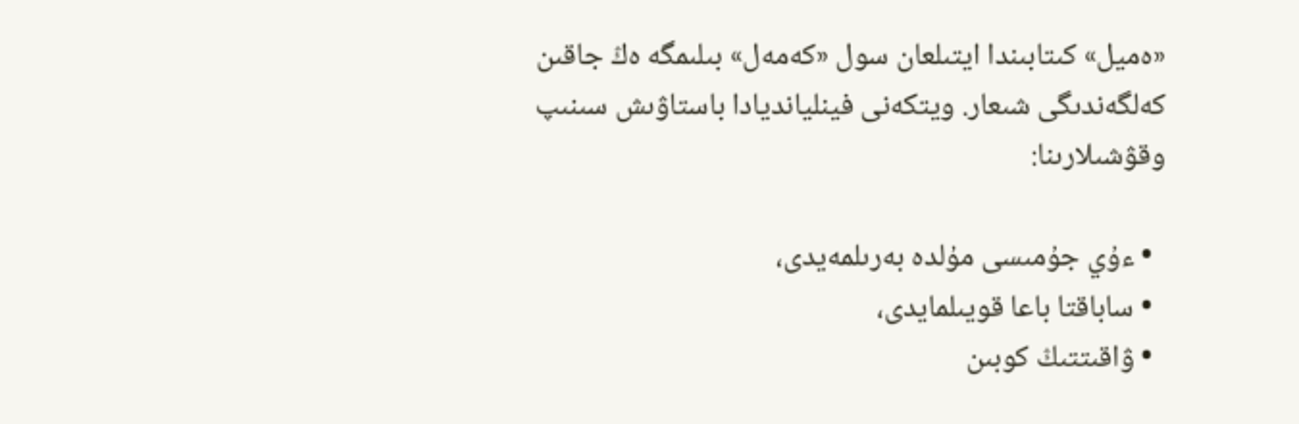«ەميل» كىتابىندا ايتىلعان سول «كەمەل» بىلىمگە ەڭ جاقىن كەلگەندىگى شىعار. ويتكەنى فينليانديادا باستاۋىش سىنىپ وقۋشىلارىنا:

  • ءۇي جۇمىسى مۇلدە بەرىلمەيدى،
  • ساباقتا باعا قويىلمايدى،
  • ۋاقىتتىڭ كوبىن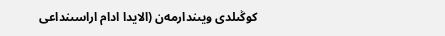كوڭىلدى ويىندارمەن (الايدا ادام اراسىنداعى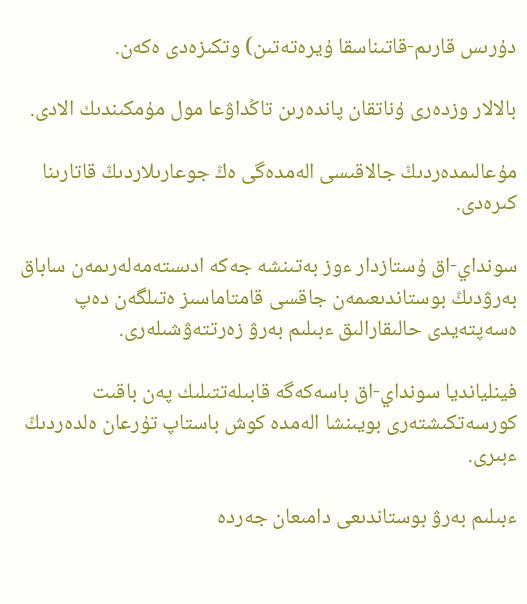دۇرىس قارىم-قاتىناسقا ۇيرەتەتىن) وتكىزەدى ەكەن.

بالالار وزدەرى ۇناتقان پاندەرىن تاڭداۋعا مول مۇمكىندىك الادى.

مۇعالىمدەردىڭ جالاقىسى الەمدەگى ەڭ جوعارىلاردىڭ قاتارىنا كىرەدى.

سونداي-اق ۇستازدار ءوز بەتىنشە جەكە ادىستەمەلەرىمەن ساباق بەرۋدىڭ بوستاندىعىمەن جاقسى قامتاماسىز ەتىلگەن دەپ ەسەپتەيدى حالىقارالىق ءبىلىم بەرۋ زەرتتەۋشىلەرى.

فينليانديا سونداي-اق باسەكەگە قابىلەتتىلىك پەن باقىت كورسەتكىشتەرى بويىنشا الەمدە كوش باستاپ تۇرعان ەلدەردىڭ ءبىرى.

ءبىلىم بەرۋ بوستاندىعى دامىعان جەردە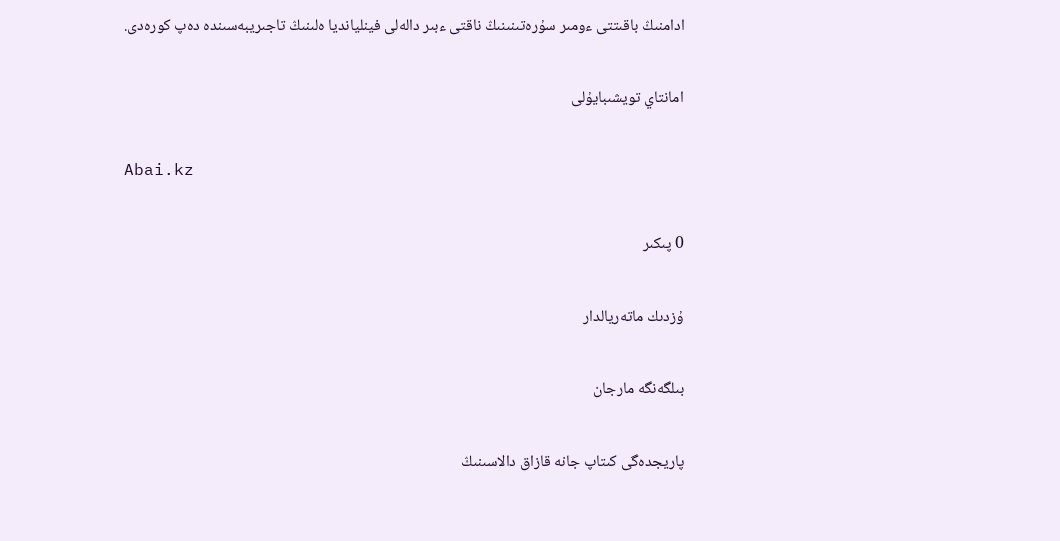ادامنىڭ باقىتتى ءومىر سۇرەتىنىنىڭ ناقتى ءبىر دالەلى فينليانديا ەلىنىڭ تاجىريبەسىندە دەپ كورەدى.

امانتاي تويشىبايۇلى

Abai.kz

0 پىكىر

ۇزدىك ماتەريالدار

بىلگەنگە مارجان

پاريجدەگى كىتاپ جانە قازاق دالاسىنىڭ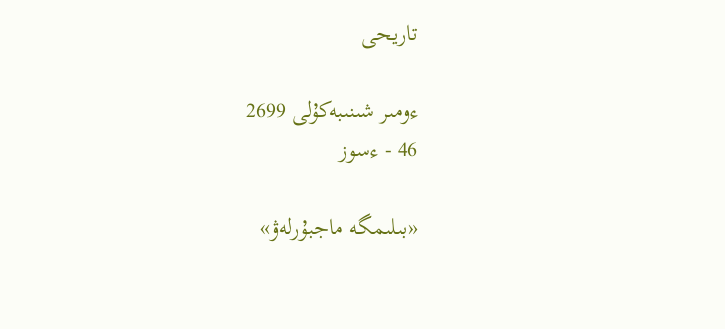تاريحى

ءومىر شىنىبەكۇلى 2699
46 - ءسوز

«بىلىمگە ماجبۇرلەۋ»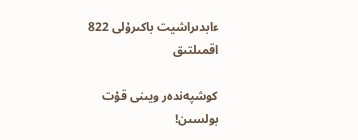ءابدىراشيت باكىرۇلى 822
اقمىلتىق

كوشپەندەر ويىنى قۇت بولسىن!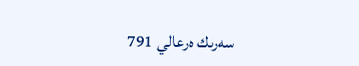سەرىك ەرعالي 791